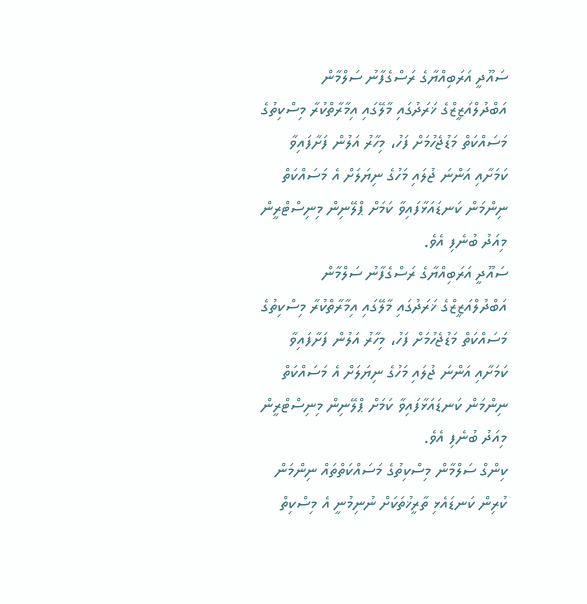ސައޫދީ އަރަބިއްޔާގެ ރަސްގެފާނު ސަލްމާން އަބްދުލްއަޒީޒްގެ ޚަރަދުގައި މާލޭގައި އިމާރާތްކުރާ މިސްކިތުގެ މަސައްކަތް މަޑުޖެހުމަށް ފަހު، މިހާރު އަލުން ފަށާފައިވާ ކަމަށާއި އަންނަ ޖުލައި މަހުގެ ނިޔަލަށް އެ މަސައްކަތް ނިންމަން ކަނޑައަޅާފައިވާ ކަމަށް ޕްލޭނިން މިނިސްޓްރީން މިއަދު ބުނެފި އެވެ.
ސައޫދީ އަރަބިއްޔާގެ ރަސްގެފާނު ސަލްމާން އަބްދުލްއަޒީޒްގެ ޚަރަދުގައި މާލޭގައި އިމާރާތްކުރާ މިސްކިތުގެ މަސައްކަތް މަޑުޖެހުމަށް ފަހު، މިހާރު އަލުން ފަށާފައިވާ ކަމަށާއި އަންނަ ޖުލައި މަހުގެ ނިޔަލަށް އެ މަސައްކަތް ނިންމަން ކަނޑައަޅާފައިވާ ކަމަށް ޕްލޭނިން މިނިސްޓްރީން މިއަދު ބުނެފި އެވެ.
ކިންގް ސަލްމާން މިސްކިތުގެ މަސައްކަތްތައް ނިންމަން ކުރިން ކަނޑައެޅި ތާރީޚުތަކަށް ނުނިމުނީ އެ މިސްކިތް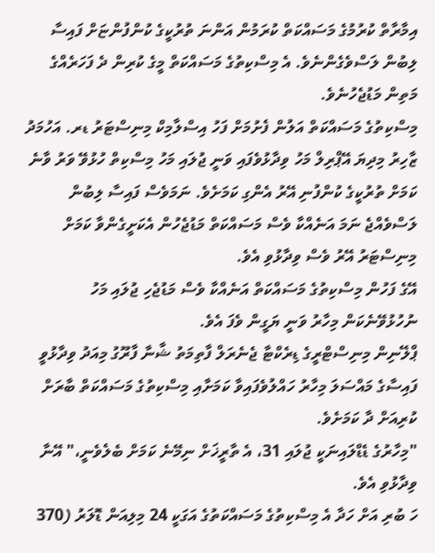އިމާރާތް ކުރުމުގެ މަސައްކަތް ކުރަމުން އަންނަ ތުރުކީގެ ކުންފުންޏަށް ފައިސާ ލިބުން ލަސްވެގެންނެވެ. އެ މިސްކިތުގެ މަސައްކަތް މީގެ ކުރިން ދެ ފަހަރެއްގެ މަތިން މަޑުޖެހުނެވެ.
މިސްކިތުގެ މަސައްކަތް އަލުން ފެށުމަށް ފަހު އިސްލާމިކް މިނިސްޓަރު ޑރ. އަހުމަދު ޒާހިރު މިދިޔަ އޭޕްރިލް މަހު ވިދާޅުވެފައި ވަނީ ޖުލައި މަހު މިސްކިތް ހުޅުވޭ ވަރު ވާނެ ކަމަށް ތުރުކީގެ ކުންފުނި އޭރު އެންގި ކަމަށެވެ. ނަމަވެސް ފައިސާ ލިބުން ލަސްވެއްޖެ ނަމަ އަނެއްކާ ވެސް މަސައްކަތް މަޑުޖެހުން އެކަށީގެންވާ ކަމަށް މިނިސްޓަރު އޭރު ވެސް ވިދާޅުވި އެވެ.
އޭގެ ފަހުން މިސްކިތުގެ މަސައްކަތް އަނެއްކާ ވެސް މަޑުޖެހި ޖުލައި މަހު ނުހުޅުވޭނެކަން މިހާރު ވަނީ ޔަގީން ވެފަ އެވެ.
ޕްލޭނިން މިނިސްޓްރީގެ ޑިރެކްޓާ ޖެނެރަލް ފާތިމަތު ޝާނާ ފާރޫގު މިއަދު ވިދާޅުވީ ފައިސާގެ މައްސަލަ މިހާރު ހައްލުވެފައިވާ ކަމަށާއި މިސްކިތުގެ މަސައްކަތް ބާރަށް ކުރިއަށް ދާ ކަމަށެވެ.
"މިހާރުގެ ޑެޑްލައިނަކީ ޖުލައި 31، އެ ތާރީޚަށް ނިމޭނެ ކަމަށް ބެލެވެނީ،" އޭނާ ވިދާޅުވި އެވެ.
ހަ ބުރި އަށް ހަދާ އެ މިސްކިތުގެ މަސައްކަތުގެ އަގަކީ 24 މިލިއަން ޑޮލަރު (370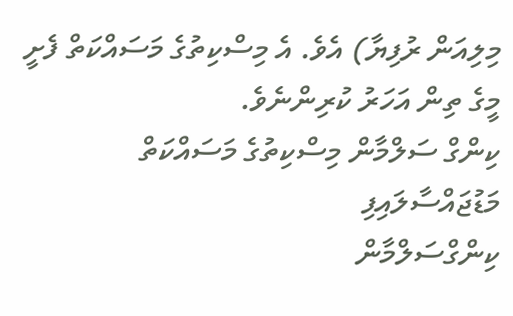މިލިއަން ރުފިޔާ) އެވެ. އެ މިސްކިތުގެ މަސައްކަތް ފެށީ މީގެ ތިން އަހަރު ކުރިންނެވެ.
ކިންގް ސަލްމާން މިސްކިތުގެ މަސައްކަތް މަޑުޖައްސާލައިފި
ކިންގްސަލްމާން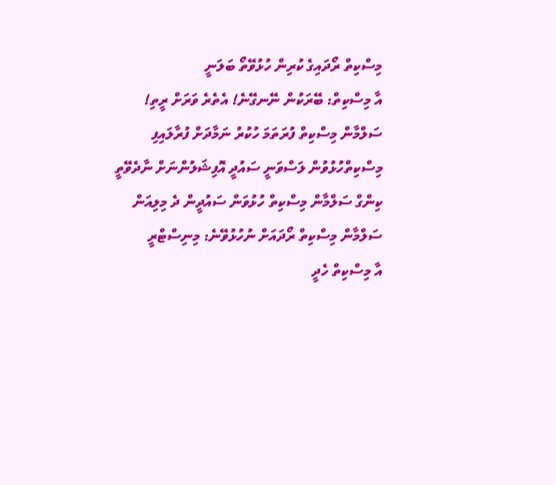މިސްކިތް ރޯދައިގެ ކުރިން ހުޅުވޭތޯ ބަލަނީ
އާ މިސްކިތް: ބޭރަކުން ނޭނގޭނެ! އެތެރެ ވަރަށް ރީތި!
ސަލްމާން މިސްކިތް ފުރަތަމަ ހުކުރު ނަމާދަށް ފުރާލައިފި
މިސްކިތްހުޅުވުން ލަސްވަނީ ސައުދީ އޮފިޝަލުންނަށް ނާދެވޭތީ
ކިންގް ސަލްމާން މިސްކިތް ހުޅުވަން ސައުދީން ދެ މިލިއަން
ސަލްމާން މިސްކިތް ރޯދައަށް ނުހުޅުވޭނެ: މިނިސްޓްރީ
އާ މިސްކިތް ހެދީ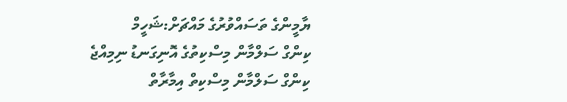ޔާމީންގެ ތަސައްވުރުގެ މައްޗަށް:ޝަހީމް
ކިންގް ސަލްމާން މިސްކިތުގެ އޮނިގަނޑު ނިމިއްޖެ
ކިންގް ސަލްމާން މިސްކިތް އިމާރާތް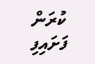ކުރަން ފަށައިފި